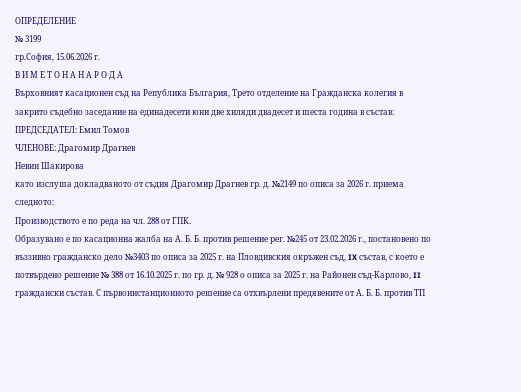ОПРЕДЕЛЕНИЕ
№ 3199
гр.София, 15.06.2026 г.
В И М Е Т О Н А Н А Р О Д А
Върховният касационен съд на Република България, Трето отделение на Гражданска колегия в закрито съдебно заседание на единадесети юни две хиляди двадесет и шеста година в състав:
ПРЕДСЕДАТЕЛ: Емил Томов
ЧЛЕНОВЕ: Драгомир Драгнев
Невин Шакирова
като изслуша докладваното от съдия Драгомир Драгнев гр. д. №2149 по описа за 2026 г. приема следното:
Производството е по реда на чл. 288 от ГПК.
Образувано е по касационна жалба на А. Б. Б. против решение рег. №245 от 23.02.2026 г., постановено по въззивно гражданско дело №3403 по описа за 2025 г. на Пловдивския окръжен съд, IX състав, с което е потвърдено решение № 388 от 16.10.2025 г. по гр. д. № 928 о описа за 2025 г. на Районен съд-Карлово, II граждански състав. С първоинстанционното решение са отхвърлени предявените от А. Б. Б. против ТП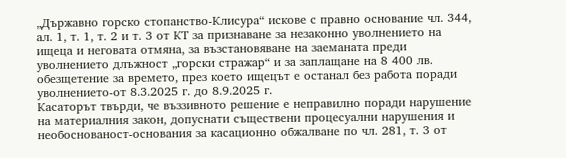„Държавно горско стопанство-Клисура“ искове с правно основание чл. 344, ал. 1, т. 1, т. 2 и т. 3 от КТ за признаване за незаконно уволнението на ищеца и неговата отмяна, за възстановяване на заеманата преди уволнението длъжност „горски стражар“ и за заплащане на 8 400 лв. обезщетение за времето, през което ищецът е останал без работа поради уволнението-от 8.3.2025 г. до 8.9.2025 г.
Касаторът твърди, че въззивното решение е неправилно поради нарушение на материалния закон, допуснати съществени процесуални нарушения и необоснованост-основания за касационно обжалване по чл. 281, т. 3 от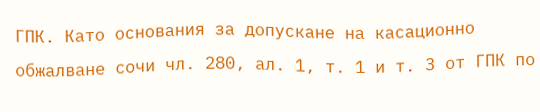ГПК. Като основания за допускане на касационно обжалване сочи чл. 280, ал. 1, т. 1 и т. 3 от ГПК по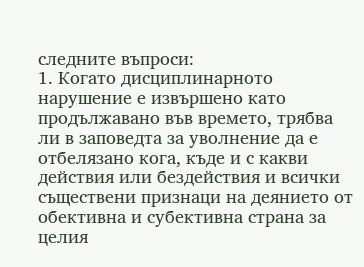следните въпроси:
1. Когато дисциплинарното нарушение е извършено като продължавано във времето, трябва ли в заповедта за уволнение да е отбелязано кога, къде и с какви действия или бездействия и всички съществени признаци на деянието от обективна и субективна страна за целия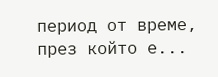период от време, през който е...